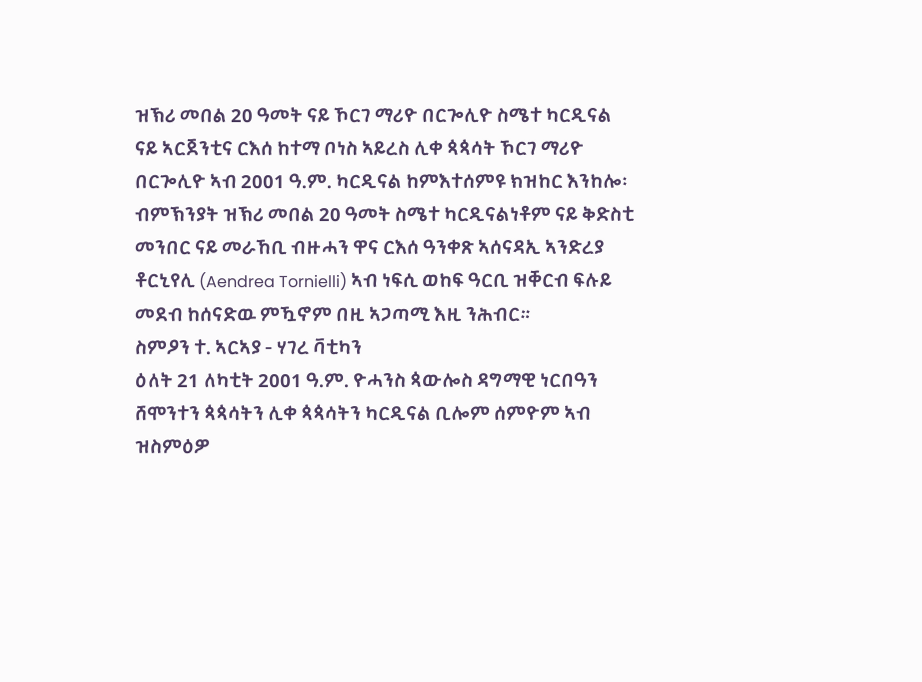ዝኽሪ መበል 20 ዓመት ናይ ኾርገ ማሪዮ በርጐሊዮ ስሜተ ካርዲናል
ናይ ኣርጀንቲና ርእሰ ከተማ ቦነስ ኣይረስ ሊቀ ጳጳሳት ኾርገ ማሪዮ በርጐሊዮ ኣብ 2001 ዓ.ም. ካርዲናል ከምእተሰምዩ ክዝከር እንከሎ፡ ብምኽንያት ዝኽሪ መበል 20 ዓመት ስሜተ ካርዲናልነቶም ናይ ቅድስቲ መንበር ናይ መራኸቢ ብዙሓን ዋና ርእሰ ዓንቀጽ ኣሰናዳኢ ኣንድረያ ቶርኒየሊ (Aendrea Tornielli) ኣብ ነፍሲ ወከፍ ዓርቢ ዝቐርብ ፍሉይ መደብ ከሰናድዉ ምዃኖም በዚ ኣጋጣሚ እዚ ንሕብር።
ስምዖን ተ. ኣርኣያ - ሃገረ ቫቲካን
ዕለት 21 ለካቲት 2001 ዓ.ም. ዮሓንስ ጳውሎስ ዳግማዊ ነርበዓን ሸሞንተን ጳጳሳትን ሊቀ ጳጳሳትን ካርዲናል ቢሎም ሰምዮም ኣብ ዝስምዕዎ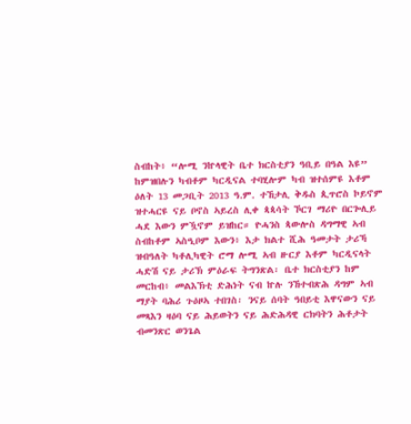ስብከት፥ “ሎሚ ንኵላዊት ቤተ ክርስቲያን ዓቢይ በዓል እዩ” ከምዝበሉን ካብቶም ካርዲናል ተባሂሎም ካብ ዝተሰምዩ እቶም ዕለት 13 መጋቢት 2013 ዓ.ም. ተኸታሊ ቅዱስ ጲጥሮስ ኮይኖም ዝተሓርዩ ናይ ቦኖስ ኣይረስ ሊቀ ጳጳሳት ኾርገ ማሪዮ በርጐሊይ ሓደ እውን ምዃኖም ይዝከር። ዮሓንስ ጳውሎስ ዳግማዊ ኣብ ስብከቶም ኣስዒቦም እውን፥ እታ ክልተ ሺሕ ዓመታት ታሪኻ ዝብዓለት ካቶሊካዊት ሮማ ሎሚ ኣብ ዙርያ እቶም ካርዲናላት ሓድሽ ናይ ታሪኽ ምዕራፍ ትግንጽል፡ ቤተ ክርስቲያን ከም መርከብ፥ መልእኽቲ ድሕነት ናብ ኵሉ ንኸተብጽሕ ዳግም ኣብ ማያት ባሕሪ ጉዕዞኣ ተበገስ፡ ንናይ ሰባት ዓበይቲ እዋናውን ናይ መጻእን ዛዕባ ናይ ሕይወትን ናይ ሕድሕዳዊ ርክባትን ሕቶታት ብመንጽር ወንጌል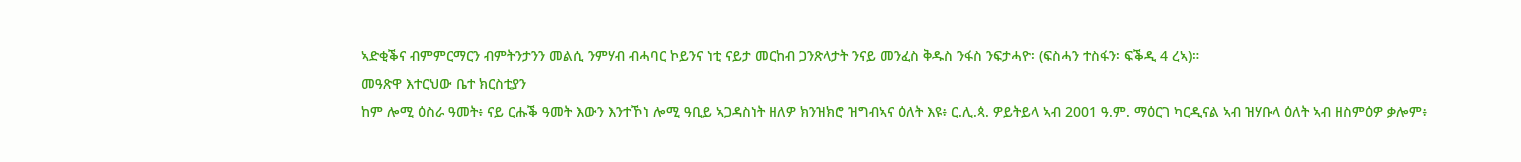ኣድቂቕና ብምምርማርን ብምትንታንን መልሲ ንምሃብ ብሓባር ኮይንና ነቲ ናይታ መርከብ ጋንጽላታት ንናይ መንፈስ ቅዱስ ንፋስ ንፍታሓዮ፡ (ፍስሓን ተስፋን፡ ፍቕዲ 4 ረኣ)።
መዓጽዋ እተርህው ቤተ ክርስቲያን
ከም ሎሚ ዕስራ ዓመት፥ ናይ ርሑቕ ዓመት እውን እንተኾነ ሎሚ ዓቢይ ኣጋዳስነት ዘለዎ ክንዝክሮ ዝግብኣና ዕለት እዩ፥ ር.ሊ.ጳ. ዎይትይላ ኣብ 2001 ዓ.ም. ማዕርገ ካርዲናል ኣብ ዝሃቡላ ዕለት ኣብ ዘስምዕዎ ቃሎም፥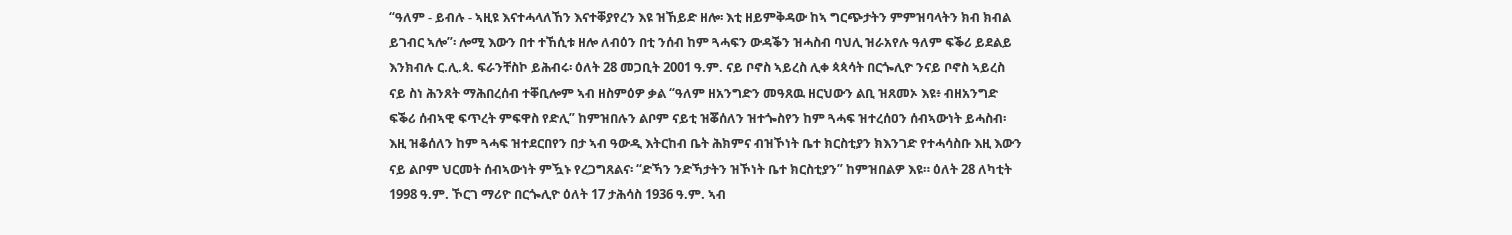“ዓለም - ይብሉ - ኣዚዩ እናተሓላለኸን እናተቐያየረን እዩ ዝኸይድ ዘሎ፡ እቲ ዘይምቅዳው ከኣ ግርጭታትን ምምዝባላትን ክብ ክብል ይገብር ኣሎ”፡ ሎሚ እውን በተ ተኸሲቱ ዘሎ ለብዕን በቲ ንሰብ ከም ጓሓፍን ውዳቕን ዝሓስብ ባህሊ ዝራአየሉ ዓለም ፍቕሪ ይደልይ እንክብሉ ር.ሊ.ጳ. ፍራንቸስኮ ይሕብሩ፡ ዕለት 28 መጋቢት 2001 ዓ.ም. ናይ ቦኖስ ኣይረስ ሊቀ ጳጳሳት በርጐሊዮ ንናይ ቦኖስ ኣይረስ ናይ ስነ ሕንጸት ማሕበረሰብ ተቐቢሎም ኣብ ዘስምዕዎ ቃል “ዓለም ዘአንግድን መዓጸዉ ዘርህውን ልቢ ዝጸመኦ እዩ፥ ብዘአንግድ ፍቕሪ ሰብኣዊ ፍጥረት ምፍዋስ የድሊ” ከምዝበሉን ልቦም ናይቲ ዝቖሰለን ዝተጐስየን ከም ጓሓፍ ዝተረሰዐን ሰብኣውነት ይሓስብ፡ እዚ ዝቆሰለን ከም ጓሓፍ ዝተደርበየን በታ ኣብ ዓውዲ እትርከብ ቤት ሕክምና ብዝኾነት ቤተ ክርስቲያን ክእንገድ የተሓሳስቡ እዚ እውን ናይ ልቦም ህርመት ሰብኣውነት ምዃኑ የረጋግጸልና፡ “ድኻን ንድኻታትን ዝኾነት ቤተ ክርስቲያን” ከምዝበልዎ እዩ። ዕለት 28 ለካቲት 1998 ዓ.ም. ኾርገ ማሪዮ በርጐሊዮ ዕለት 17 ታሕሳስ 1936 ዓ.ም. ኣብ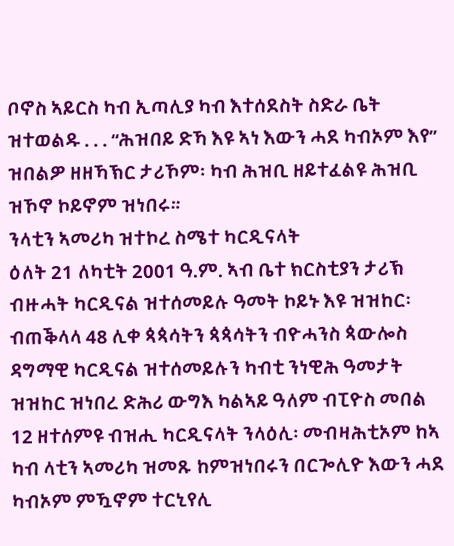ቦኖስ ኣይርስ ካብ ኢጣሊያ ካብ እተሰደስት ስድራ ቤት ዝተወልዱ . . . “ሕዝበይ ድኻ እዩ ኣነ እውን ሓደ ካብኦም እየ” ዝበልዎ ዘዘኻኽር ታሪኾም፡ ካብ ሕዝቢ ዘይተፈልዩ ሕዝቢ ዝኾኖ ኮይኖም ዝነበሩ።
ንላቲን ኣመሪካ ዝተኮረ ስሜተ ካርዲናላት
ዕለት 21 ለካቲት 2001 ዓ.ም. ኣብ ቤተ ክርስቲያን ታሪኽ ብዙሓት ካርዲናል ዝተሰመይሉ ዓመት ኮይኑ እዩ ዝዝከር፡ ብጠቕላላ 48 ሊቀ ጳጳሳትን ጳጳሳትን ብዮሓንስ ጳውሎስ ዳግማዊ ካርዲናል ዝተሰመይሉን ካብቲ ንነዊሕ ዓመታት ዝዝከር ዝነበረ ድሕሪ ውግእ ካልኣይ ዓለም ብፒዮስ መበል 12 ዘተሰምዩ ብዝሒ ካርዲናላት ንላዕሊ፡ መብዛሕቲኦም ከኣ ካብ ላቲን ኣመሪካ ዝመጹ ከምዝነበሩን በርጐሊዮ እውን ሓደ ካብኦም ምዃኖም ተርኒየሊ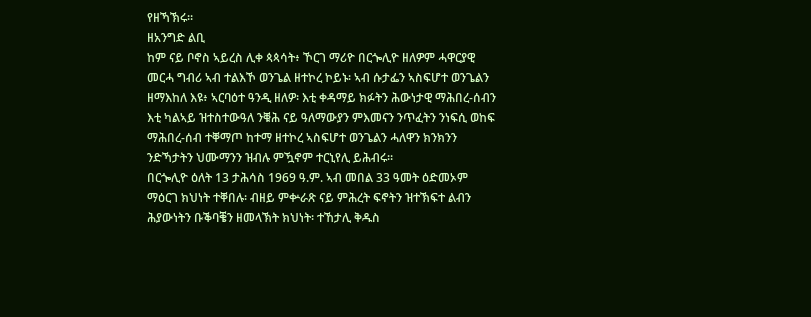የዘኻኽሩ።
ዘአንግድ ልቢ
ከም ናይ ቦኖስ ኣይረስ ሊቀ ጳጳሳት፥ ኾርገ ማሪዮ በርጐሊዮ ዘለዎም ሓዋርያዊ መርሓ ግብሪ ኣብ ተልእኾ ወንጌል ዘተኮረ ኮይኑ፡ ኣብ ሱታፌን ኣስፍሆተ ወንጌልን ዘማእከለ እዩ፥ ኣርባዕተ ዓንዲ ዘለዎ፡ እቲ ቀዳማይ ክፉትን ሕውነታዊ ማሕበረ-ሰብን እቲ ካልኣይ ዝተስተውዓለ ንቑሕ ናይ ዓለማውያን ምእመናን ንጥፈትን ንነፍሲ ወከፍ ማሕበረ-ሰብ ተቐማጦ ከተማ ዘተኮረ ኣስፍሆተ ወንጌልን ሓለዋን ክንክንን ንድኻታትን ህሙማንን ዝብሉ ምዃኖም ተርኒየሊ ይሕብሩ።
በርጐሊዮ ዕለት 13 ታሕሳስ 1969 ዓ.ም. ኣብ መበል 33 ዓመት ዕድመኦም ማዕርገ ክህነት ተቐበሉ፡ ብዘይ ምቍራጽ ናይ ምሕረት ፍኖትን ዝተኽፍተ ልብን ሕያውነትን ቡቕባቔን ዘመላኽት ክህነት፡ ተኸታሊ ቅዱስ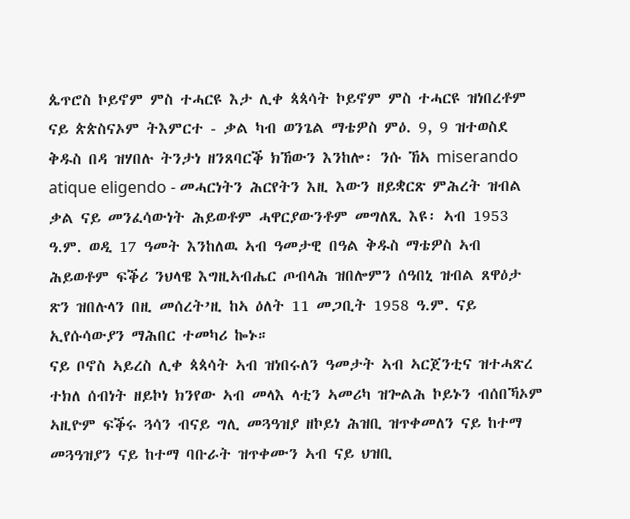ጴጥሮስ ኮይኖም ምስ ተሓርዩ እታ ሊቀ ጳጳሳት ኮይኖም ምስ ተሓርዩ ዝነበረቶም ናይ ጵጵስናኦም ትእምርተ - ቃል ካብ ወንጌል ማቴዎስ ምዕ. 9, 9 ዝተወስደ ቅዱስ በዳ ዝሃበሉ ትንታነ ዘንጸባርቕ ክኸውን እንከሎ፡ ንሱ ኸኣ miserando atique eligendo - መሓርነትን ሕርየትን እዚ እውን ዘይቋርጽ ምሕረት ዝብል ቃል ናይ መንፈሳውነት ሕይወቶም ሓዋርያውንቶም መግለጺ እዩ፡ ኣብ 1953 ዓ.ም. ወዲ 17 ዓመት እንከለዉ ኣብ ዓመታዊ በዓል ቅዱስ ማቴዎስ ኣብ ሕይወቶም ፍቕሪ ንህላዌ እግዚኣብሔር ጦብላሕ ዝበሎምን ሰዓበኒ ዝብል ጸዋዕታ ጽን ዝበሉላን በዚ መሰረት’ዚ ከኣ ዕለት 11 መጋቢት 1958 ዓ.ም. ናይ ኢየሱሳውያን ማሕበር ተመካሪ ኰኑ።
ናይ ቦኖስ ኣይረስ ሊቀ ጳጳሳት ኣብ ዝነበሩለን ዓመታት ኣብ ኣርጀንቲና ዝተሓጽረ ተክለ ሰብነት ዘይኮነ ክንየው ኣብ መላእ ላቲን ኣመሪካ ዝጐልሕ ኮይኑን ብሰበኻኦም ኣዚዮም ፍቕሩ ጓሳን ብናይ ግሊ መጓዓዝያ ዘኮይነ ሕዝቢ ዝጥቀመለን ናይ ከተማ መጓዓዝያን ናይ ከተማ ባቡራት ዝጥቀሙን ኣብ ናይ ህዝቢ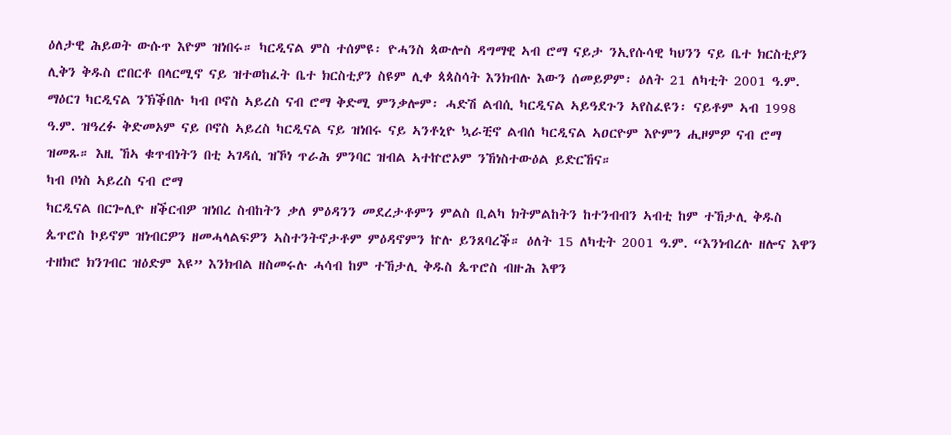ዕለታዊ ሕይወት ውሱጥ እዮም ዝነበሩ። ካርዲናል ምስ ተሰምዩ፡ ዮሓንስ ጳውሎስ ዳግማዊ ኣብ ሮማ ናይታ ንኢየሱሳዊ ካህንን ናይ ቤተ ክርስቲያን ሊቅን ቅዱስ ሮበርቶ በላርሚኖ ናይ ዝተወከፈት ቤተ ክርስቲያን ስዩም ሊቀ ጳጳስሳት እንክብሉ እውን ሰመይዎም፡ ዕለት 21 ለካቲት 2001 ዓ.ም. ማዕርገ ካርዲናል ንኽቕበሉ ካብ ቦኖስ ኣይረስ ናብ ሮማ ቅድሚ ምንቃሎም፡ ሓድሽ ልብሲ ካርዲናል ኣይዓደጉን ኣየስፈዩን፡ ናይቶም ኣብ 1998 ዓ.ም. ዝዓረፉ ቅድመኦም ናይ ቦኖስ ኣይረስ ካርዲናል ናይ ዝነበሩ ናይ ኣንቶኒዮ ኳራቺኖ ልብሰ ካርዲናል ኣዐርዮም እዮምን ሒዞምዎ ናብ ሮማ ዝመጹ። እዚ ኸኣ ቁጥብነትን በቲ ኣገዳሲ ዝኾነ ጥራሕ ምንባር ዝብል ኣተኵሮኦም ንኸነስተውዕል ይድርኸና።
ካብ ቦነስ ኣይረስ ናብ ሮማ
ካርዲናል በርጐሊዮ ዘቕርብዎ ዝነበረ ስብከትን ቃለ ምዕዳንን መደረታቶምን ምልስ ቢልካ ክትምልከትን ከተንብብን ኣብቲ ከም ተኸታሊ ቅዱስ ጴጥሮስ ኮይኖም ዝነብርዎን ዘመሓላልፍዎን ኣስተንትኖታቶም ምዕዳኖምን ኵሉ ይንጸባረቕ። ዕለት 15 ለካቲት 2001 ዓ.ም. “እንነብረሉ ዘሎና እዋን ተዘክሮ ክንገብር ዝዕድም እዩ” እንክብል ዘስመሩሉ ሓሳብ ከም ተኸታሊ ቅዱስ ጴጥሮስ ብዙሕ እዋን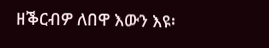ዘቕርብዎ ለበዋ እውን እዩ፡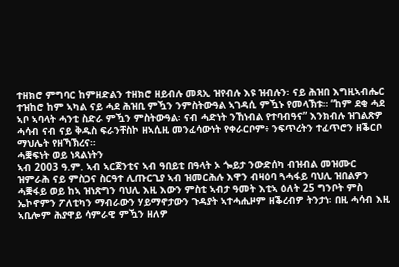ተዘክሮ ምግባር ከምዘድልን ተዘክሮ ዘይብሉ መጻኢ ዝየብሉ እዩ ዝብሉን፡ ናይ ሕዝበ እግዚኣብሔር ተዝከሮ ከም ኣካል ናይ ሓደ ሕዝቢ ምዃን ንምስትውዓል ኣገዳሲ ምዃኑ የመላኽቱ። “ከም ደቂ ሓደ ኣቦ ኣባላት ሓንቲ ስድራ ምዃን ምስትውዓል፡ ናብ ሓድነት ንኸነብል የተባብዓና” እንክብሉ ዝገልጽዎ ሓሳብ ናብ ናይ ቅዱስ ፍራንቸስኮ ዘኣሲዚ መንፈሳውነት የቀራርቦም፥ ንፍጥረትን ተፈጥሮን ዘቕርቦ ማህሌት የዘኻኽረና።
ሓቛፍነት ወይ ነጻልነትን
ኣብ 2003 ዓ.ም. ኣብ ኣርጀንቲና ኣብ ዓበይቲ በዓላት ኦ ጐይታ ንውድሰካ ብዝብል መዝሙር ዝምራሕ ናይ ምስጋና ስርዓተ ሊጡርጊያ ኣብ ዝመርሕሉ እዋን ብዛዕባ ጓሓፋይ ባህሊ ዝበልዎን ሓቛፋይ ወይ ከኣ ዝነጽግን ባህሊ እዚ እውን ምስቲ ኣብታ ዓመት እቲኣ ዕለት 25 ግንቦት ምስ ኤኮኖምን ፖለቲካን ማብራውን ሃይማኖታውን ጉዳያት ኣተሓሒዞም ዘቕረብዎ ትንታነ፡ በዚ ሓሳብ እዚ ኣቢሎም ሕያዋይ ሳምራዊ ምዃን ዘለዎ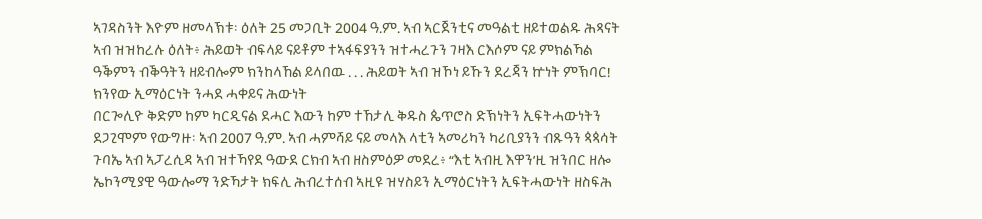ኣገዳስንት እዮም ዘመላኽቱ፡ ዕለት 25 መጋቢት 2004 ዓ.ም. ኣብ ኣርጀንቲና መዓልቲ ዘይተወልዱ ሕጻናት ኣብ ዝዝከረሉ ዕለት፥ ሕይወት ብፍላይ ናይቶም ተኣፋፍያንን ዝተሓረጉን ገዛእ ርእሶም ናይ ምክልኻል ዓቕምን ብቕዓትን ዘይብሎም ክንከላኸል ይላበዉ . . . ሕይወት ኣብ ዝኾነ ይኹን ደረጃን ኵነት ምኽባር!
ክንየው ኢማዕርነት ንሓደ ሓቀይና ሕውነት
በርጐሊዮ ቅድም ከም ካርዲናል ደሓር እውን ከም ተኸታሊ ቅዱስ ጴጥሮስ ድኽነትን ኢፍትሓውነትን ደጋጊሞም የውግዙ፡ ኣብ 2007 ዓ.ም. ኣብ ሓምሻይ ናይ መላእ ላቲን ኣመሪካን ካሪቢያንን ብጹዓን ጳጳሳት ጉባኤ ኣብ ኣፓረሲዳ ኣብ ዝተኻየደ ዓውደ ርክብ ኣብ ዘስምዕዎ መደረ፥ “እቲ ኣብዚ እዋን’ዚ ዝንበር ዘሎ ኤኮንሚያዊ ዓውሎማ ንድኻታት ክፍሊ ሕብረተሰብ ኣዚዩ ዝሃስይን ኢማዕርነትን ኢፍትሓውነት ዘስፍሕ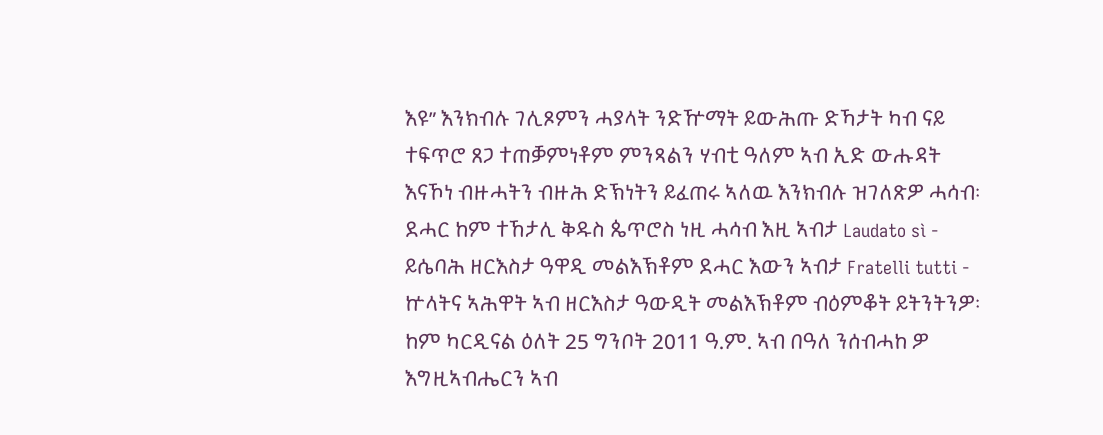እዩ” እንክብሉ ገሊጾምን ሓያላት ንድዅማት ይውሕጡ ድኻታት ካብ ናይ ተፍጥሮ ጸጋ ተጠቓምነቶም ምንጻልን ሃብቲ ዓለም ኣብ ኢድ ውሑዳት እናኾነ ብዙሓትን ብዙሕ ድኽነትን ይፈጠሩ ኣለዉ እንክብሉ ዝገለጽዎ ሓሳብ፡ ደሓር ከም ተኸታሊ ቅዱስ ጴጥሮስ ነዚ ሓሳብ እዚ ኣብታ Laudato sì - ይሴባሕ ዘርእስታ ዓዋዲ መልእኽቶም ደሓር እውን ኣብታ Fratelli tutti - ኵላትና ኣሕዋት ኣብ ዘርእስታ ዓውዲት መልእኽቶም ብዕምቆት ይትንትንዎ፡ ከም ካርዲናል ዕለት 25 ግንቦት 2011 ዓ.ም. ኣብ በዓለ ንሰብሓከ ዎ እግዚኣብሔርን ኣብ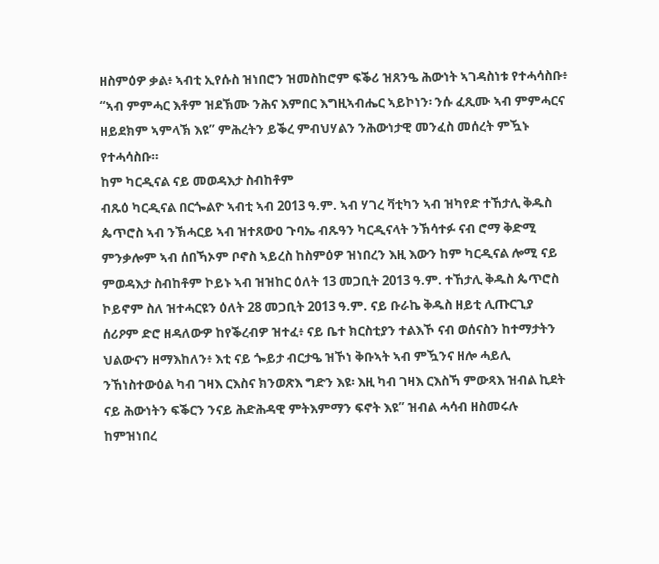ዘስምዕዎ ቃል፥ ኣብቲ ኢየሱስ ዝነበሮን ዝመስከሮም ፍቕሪ ዝጸንዔ ሕውነት ኣገዳስነቱ የተሓሳስቡ፥ “ኣብ ምምሓር እቶም ዝደኽሙ ንሕና እምበር እግዚኣብሔር ኣይኮነን፡ ንሱ ፈጺሙ ኣብ ምምሓርና ዘይደክም ኣምላኽ እዩ” ምሕረትን ይቕረ ምብህሃልን ንሕውነታዊ መንፈስ መሰረት ምዃኑ የተሓሳስቡ።
ከም ካርዲናል ናይ መወዳእታ ስብከቶም
ብጹዕ ካርዲናል በርጐልዮ ኣብቲ ኣብ 2013 ዓ.ም. ኣብ ሃገረ ቫቲካን ኣብ ዝካየድ ተኸታሊ ቅዱስ ጴጥሮስ ኣብ ንኽሓርይ ኣብ ዝተጸውዐ ጉባኤ ብጹዓን ካርዲናላት ንኽሳተፉ ናብ ሮማ ቅድሚ ምንቃሎም ኣብ ሰበኻኦም ቦኖስ ኣይረስ ከስምዕዎ ዝነበረን እዚ እውን ከም ካርዲናል ሎሚ ናይ ምወዳእታ ስብከቶም ኮይኑ ኣብ ዝዝከር ዕለት 13 መጋቢት 2013 ዓ.ም. ተኸታሊ ቅዱስ ጴጥሮስ ኮይኖም ስለ ዝተሓርዩን ዕለት 28 መጋቢት 2013 ዓ.ም. ናይ ቡራኬ ቅዱስ ዘይቲ ሊጡርጊያ ሰሪዖም ድሮ ዘዳለውዎ ከየቕረብዎ ዝተፈ፥ ናይ ቤተ ክርስቲያን ተልእኾ ናብ ወሰናስን ከተማታትን ህልውናን ዘማእከለን፥ እቲ ናይ ጐይታ ብርታዔ ዝኾነ ቅቡኣት ኣብ ምዃንና ዘሎ ሓይሊ ንኸነስተውዕል ካብ ገዛእ ርእስና ክንወጽእ ግድን እዩ፡ እዚ ካብ ገዛእ ርእስኻ ምውጻእ ዝብል ኪደት ናይ ሕውነትን ፍቕርን ንናይ ሕድሕዳዊ ምትእምማን ፍኖት እዩ” ዝብል ሓሳብ ዘስመሩሉ ከምዝነበረ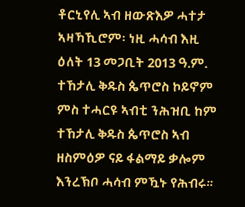ቶርኒየሊ ኣብ ዘውጽእዎ ሓተታ ኣዛኻኺሮም፡ ነዚ ሓሳብ እዚ ዕለት 13 መጋቢት 2013 ዓ.ም. ተኸታሊ ቅዱስ ጴጥሮስ ኮይኖም ምስ ተሓርዩ ኣብቲ ንሕዝቢ ከም ተኸታሊ ቅዱስ ጴጥሮስ ኣብ ዘስምዕዎ ናይ ፋልማይ ቃሎም እንረኽቦ ሓሳብ ምዃኑ የሕብሩ።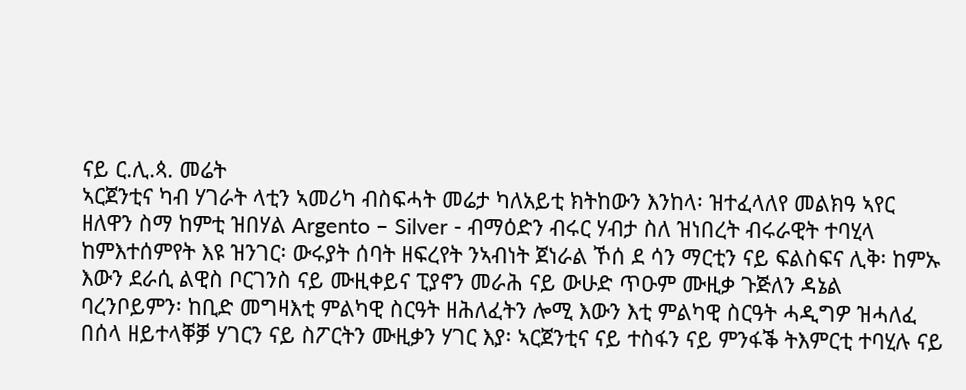ናይ ር.ሊ.ጳ. መሬት
ኣርጀንቲና ካብ ሃገራት ላቲን ኣመሪካ ብስፍሓት መሬታ ካለአይቲ ክትከውን እንከላ፡ ዝተፈላለየ መልክዓ ኣየር ዘለዋን ስማ ከምቲ ዝበሃል Argento – Silver - ብማዕድን ብሩር ሃብታ ስለ ዝነበረት ብሩራዊት ተባሂላ ከምእተሰምየት እዩ ዝንገር፡ ውሩያት ሰባት ዘፍረየት ንኣብነት ጀነራል ኾሰ ደ ሳን ማርቲን ናይ ፍልስፍና ሊቅ፡ ከምኡ እውን ደራሲ ልዊስ ቦርገንስ ናይ ሙዚቀይና ፒያኖን መራሕ ናይ ውሁድ ጥዑም ሙዚቃ ጉጅለን ዳኔል ባረንቦይምን፡ ከቢድ መግዛእቲ ምልካዊ ስርዓት ዘሕለፈትን ሎሚ እውን እቲ ምልካዊ ስርዓት ሓዲግዎ ዝሓለፈ በሰላ ዘይተላቐቓ ሃገርን ናይ ስፖርትን ሙዚቃን ሃገር እያ፡ ኣርጀንቲና ናይ ተስፋን ናይ ምንፋቕ ትእምርቲ ተባሂሉ ናይ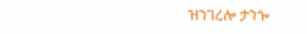ዝንገረሎ ታንጐ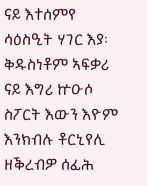ናይ እተሰምየ ሳዕስዒት ሃገር እያ፡ ቅዱስነቶም ኣፍቃሪ ናይ እግሪ ኵዑሶ ስፖርት እውን እዮም እንክብሉ ቶርኒየሊ ዘቕረብዎ ሰፊሕ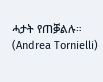ሓታት የጠቓልሉ።
(Andrea Tornielli)